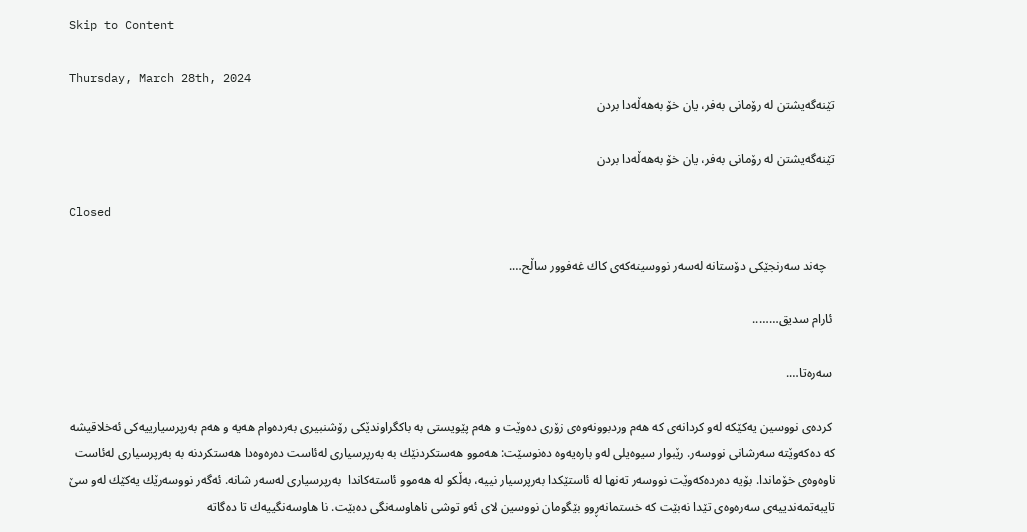Skip to Content

Thursday, March 28th, 2024
تێنه‌گه‌یشتن له‌ رۆمانی‌ به‌فر، یان خۆ به‌هه‌ڵه‌دا بردن

تێنه‌گه‌یشتن له‌ رۆمانی‌ به‌فر، یان خۆ به‌هه‌ڵه‌دا بردن

Closed

   چه‌ند سه‌رنجێكی‌ دۆستانه‌ له‌سه‌ر نووسینه‌كه‌ی‌ كاك غه‌فوور ساڵح….

 ئارام سدیق……..

 سه‌ره‌تا….

 كرده‌ی‌ نووسین یه‌كێكه‌ له‌و كردانه‌ی‌ كه‌ هه‌م وردبوونه‌وه‌ی‌ زۆری‌ ده‌وێت و هه‌م پێویستی‌ به‌ باكگراوندێكی‌ رۆشنبیری‌ به‌رده‌وام هه‌یه‌ و هه‌م به‌رپرسیارییه‌كی‌ ئه‌خلاقیشه‌ كه‌ ده‌كه‌وێته‌ سه‌رشانی‌ نووسه‌ر. رێبوار سیوه‌یلی‌ له‌و باره‌یه‌وه‌ ده‌نوسێت: هه‌موو هه‌ستكردنێك به‌ به‌رپرسیاری‌ له‌ئاست ده‌ره‌وه‌دا هه‌ستكردنه‌ به‌ به‌رپرسیاری‌ له‌ئاست ناوه‌وه‌ی‌ خۆماندا. بۆیه‌ ده‌رده‌كه‌وێت نووسه‌ر ته‌نها له‌ ئاستێكدا به‌رپرسیار نییه‌، به‌ڵكو له‌ هه‌موو ئاسته‌كاندا  به‌رپرسیاری‌ له‌سه‌ر شانه‌. ئه‌گه‌ر نووسه‌رێك یه‌كێك له‌و سێ‌ تایبه‌تمه‌ندییه‌ی‌ سه‌ره‌وه‌ی‌ تێدا نه‌بێت كه‌ خستمانه‌ڕوو بێگومان نووسین لای‌ ئه‌و توشی‌ ناهاوسه‌نگی‌ ده‌بێت. نا هاوسه‌نگییه‌ك تا ده‌گاته‌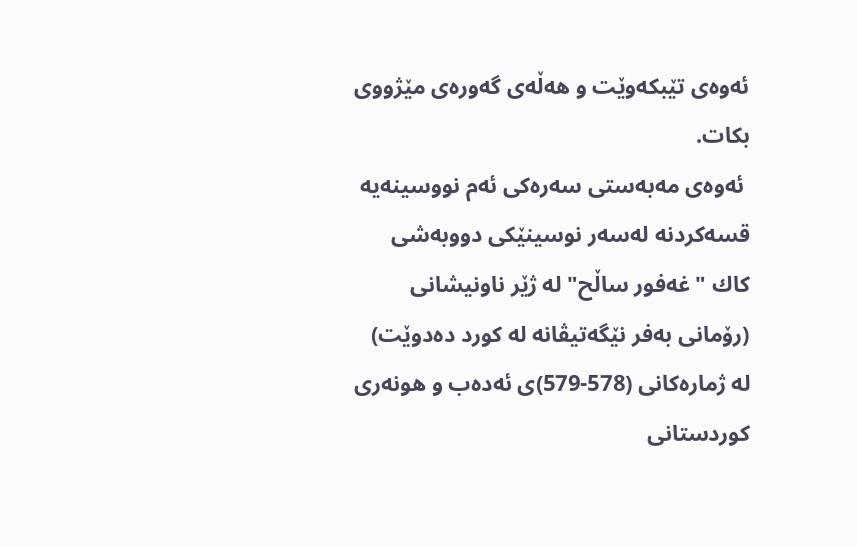ئه‌وه‌ی‌ تێبكه‌وێت و هه‌ڵه‌ی‌ گه‌وره‌ی‌ مێژووی‌ بكات.
 ئه‌وه‌ی‌ مه‌به‌ستی‌ سه‌ره‌كی‌ ئه‌م نووسینه‌یه‌ قسه‌كردنه‌ له‌سه‌ر نوسینێكی‌ دووبه‌شی‌ كاك "غه‌فور ساڵح" له‌ ژێر ناونیشانی‌ (رۆمانی‌ به‌فر نێگه‌تیڤانه‌ له‌ كورد ده‌دوێت) له‌ ژماره‌كانی‌ (578-579)ی‌ ئه‌ده‌ب و هونه‌ری‌ كوردستانی‌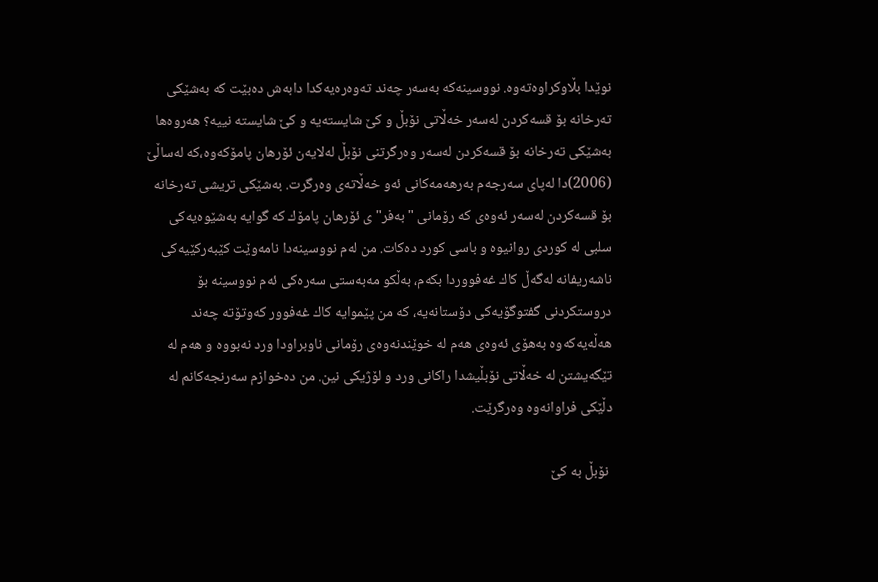نوێدا بڵاوكراوه‌ته‌وه‌. نووسینه‌كه‌ به‌سه‌ر چه‌ند ته‌وه‌ره‌یه‌كدا دابه‌ش ده‌بێت كه‌ به‌شێكی‌ ته‌رخانه‌ بۆ قسه‌كردن له‌سه‌ر خه‌ڵاتی‌ نۆبڵ‌ و كێ‌ شایسته‌یه‌ و كێ‌ شایسته‌ نییه‌؟ هه‌روه‌ها به‌شێكی‌ ته‌رخانه‌ بۆ قسه‌كردن له‌سه‌ر وه‌رگرتنی‌ نۆبڵ‌ له‌لایه‌ن ئۆرهان پامۆكه‌وه‌،كه‌ له‌ساڵێ‌ (2006)دا له‌پای‌ سه‌رجه‌م به‌رهه‌مه‌كانی‌ ئه‌و خه‌ڵاته‌ی‌ وه‌رگرت. به‌شێكی‌ تریشی‌ ته‌رخانه‌ بۆ قسه‌كردن له‌سه‌ر ئه‌وه‌ی‌ كه‌ رۆمانی‌ "به‌فر"ی‌ ئۆرهان پامۆك كه‌ گوایه‌ به‌شێوه‌یه‌كی‌ سلبی‌ له‌ كوردی‌ روانیوه‌ و باسی‌ كورد ده‌كات. من له‌م نووسینه‌دا نامه‌وێت كێبه‌ركێیه‌كی‌ ناشه‌ریفانه‌ له‌گه‌ڵ‌ كاك غه‌فووردا بكه‌م، به‌ڵكو مه‌به‌ستی‌ سه‌ره‌كی‌ ئه‌م نووسینه‌ بۆ دروستكردنی‌ گفتوگۆیه‌كی‌ دۆستانه‌یه‌، كه‌ من پێموایه‌ كاك غه‌فوور كه‌وتۆته‌ چه‌ند هه‌ڵه‌یه‌كه‌وه‌ به‌هۆی‌ ئه‌وه‌ی‌ هه‌م له‌ خوێندنه‌وه‌ی‌ رۆمانی‌ ناوبراودا ورد نه‌بووه‌ و هه‌م له‌ تێگه‌یشتن له‌ خه‌ڵاتی‌ نۆبڵیشدا راكانی‌ ورد و لۆژیكی‌ نین. من ده‌خوازم سه‌رنجه‌كانم له‌ دڵێكی‌ فراوانه‌وه‌ وه‌رگرێت.

 نۆبڵ‌ به‌ كێ‌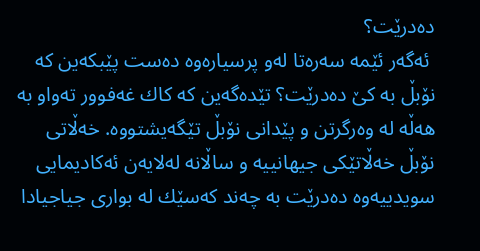ده‌درێت؟
 ئه‌گه‌ر ئێمه‌ سه‌ره‌تا له‌و پرسیاره‌وه‌ ده‌ست پێبكه‌ین كه‌ نۆبڵ‌ به‌ كێ‌ ده‌درێت؟ تێده‌گه‌ین كه‌ كاك غه‌فوور ته‌واو به‌ هه‌ڵه‌ له‌ وه‌رگرتن و پێدانی‌ نۆبڵ‌ تێگه‌یشتووه‌. خه‌ڵاتی‌ نۆبڵ‌ خه‌ڵاتێكی‌ جیهانییه‌ و ساڵانه‌ له‌لایه‌ن ئه‌كادیمایی‌ سویدییه‌وه‌ ده‌درێت به‌ چه‌ند كه‌سێك له‌ بواری جیاجیادا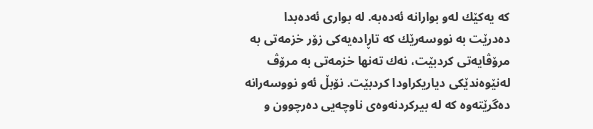كه‌ یه‌كێك له‌و بوارانه‌ ئه‌ده‌به‌. له‌ بواری‌ ئه‌ده‌بدا ده‌درێت به‌ نووسه‌رێك كه‌ تاڕاده‌یه‌كی‌ زۆر خزمه‌تی‌ به‌ مرۆڤایه‌تی‌ كردبێت، نه‌ك ته‌نها خزمه‌تی‌ به‌ مرۆڤ له‌نێوه‌ندێكی‌ دیاریكراودا كردبێت. نۆبڵ‌ ئه‌و نووسه‌رانه‌ ده‌گرێته‌وه‌ كه‌ له‌ بیركردنه‌وه‌ی‌ ناوچه‌یی‌ ده‌رچوون و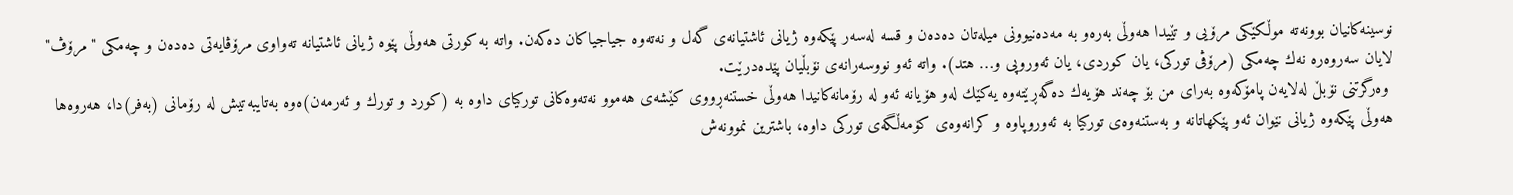نوسینه‌كانیان بوونه‌ته‌ موڵكێكی‌ مرۆیی‌ و تێیدا هه‌وڵی‌ به‌ره‌و به‌ مه‌ده‌نیوونی‌ میله‌تان ده‌ده‌ن و قسه‌ له‌سه‌ر پێكه‌وه‌ ژیانی‌ ئاشتیانه‌ی‌ گه‌ل و نه‌ته‌وه‌ جیاجیاكان ده‌كه‌ن. واته‌ به‌ كورتی‌ هه‌وڵی‌ پێوه‌ ژیانی‌ ئاشتیانه‌ ته‌واوی‌ مرۆڤایه‌تی‌ ده‌ده‌ن و چه‌مكی‌ "مرۆڤ" لایان سه‌روه‌ره‌ نه‌ك چه‌مكی‌ (مرۆڤی‌ توركی‌، یان كوردی‌، یان ئه‌وروپی‌ و… هتد). واته‌ ئه‌و نووسه‌رانه‌ی‌ نۆبڵیان پێده‌درێت.
 وه‌رگرتنی‌ نۆبڵ‌ له‌لایه‌ن پامۆكه‌وه‌ به‌رای‌ من بۆ چه‌ند هۆیه‌ك ده‌گه‌ڕێته‌وه‌ یه‌كێك له‌و هۆیانه‌ ئه‌و له‌ رۆمانه‌كانیدا هه‌وڵی‌ خستنه‌ڕووی‌ كێشه‌ی‌ هه‌موو نه‌ته‌وه‌كانی‌ توركیای‌ داوه‌ به‌ (كورد و تورك و ئه‌رمه‌ن)ه‌وه‌ به‌تایبه‌تیش له‌ رۆمانی‌ (به‌فر)دا، هه‌روه‌ها هه‌وڵی‌ پێكه‌وه‌ ژیانی‌ نێوان ئه‌و پێكهاتانه‌ و به‌ستنه‌وه‌ی‌ توركیا به‌ ئه‌وروپاوه‌ و كرانه‌وه‌ی‌ كۆمه‌ڵگه‌ی‌ توركی‌ داوه‌، باشترین نموونه‌ش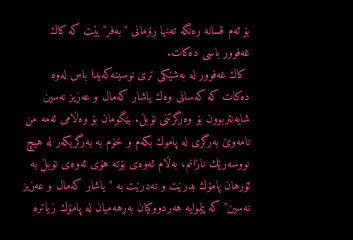بۆ ئه‌م قسانه‌ ره‌نگه‌ ته‌نها رۆمانی‌ "به‌فر" بێت كه‌ كاك غه‌فوور باسی‌ ده‌كات.
 كاك غه‌فوور له‌ به‌شێكی‌ تری‌ نوسینه‌كه‌یدا باس له‌وه‌ ده‌كات كه‌ كه‌سانی‌ وه‌ك یاشار كه‌مال و عه‌زیز نه‌سین شایه‌نتربوون بۆ وه‌رگرتنی‌ نۆبڵ‌. بێگومان بۆ وه‌ڵامی‌ ئه‌مه‌ من نامه‌وێ‌ به‌رگری‌ له‌ پاموك بكه‌م و خۆم به‌ به‌رگریكه‌ر له‌ هیچ نووسه‌رێك نازانم، به‌ڵام ئه‌وه‌ی‌ بۆته‌ هۆی‌ ئه‌وه‌ی‌ نۆبڵ‌ به‌ ئۆرهان پامۆك بدرێت و نه‌درێت به‌ "یاشار كه‌مال و عه‌زیز نه‌سین" كه‌ پێموایه‌ هه‌ردووكیان به‌رهه‌میان له‌ پامۆك زیاتره‌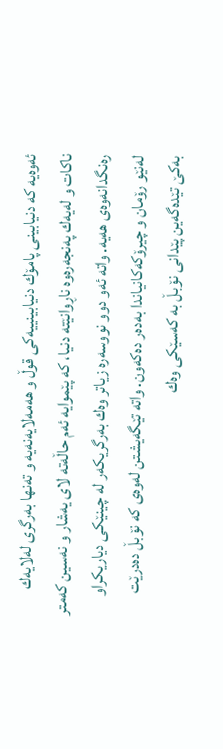ئه‌وه‌یه‌ كه‌ دنیابینی‌ پامۆك دنیابینییه‌كی‌ قوڵ و هه‌مه‌لایه‌نه‌یه‌ و ته‌نها به‌رگری‌ له‌لایه‌ك ناكات و له‌یه‌ك په‌نجه‌ره‌وه‌ ناڕوانێته‌ دنیا، كه‌ پێموایه‌ ئه‌م حاڵه‌ته‌ لای‌ یه‌شار و نه‌سین كه‌متر ره‌نگدانه‌وه‌ی‌ هه‌یه‌. واته‌ ئه‌و دوو نووسه‌ره‌ زیاتر وه‌ك به‌رگریكه‌ر له‌ چینێكی‌ دیاریكراو له‌نێو رۆمان و چیرۆكه‌كانیاندا به‌ده‌ر ده‌كه‌ون. واته‌ تێگه‌یشتن له‌وه‌ی‌ كه‌ نۆبڵ‌ ده‌درێت به‌كێ‌ تێده‌گه‌ین پێدانی‌ نۆبڵ‌ به‌ كه‌سێكی‌ وه‌ك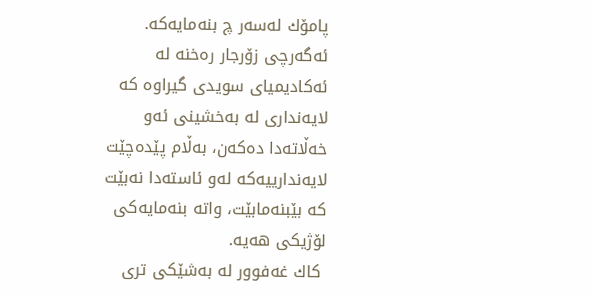پامۆك له‌سه‌ر چ بنه‌مایه‌كه‌. ئه‌گه‌رچی‌ زۆرجار ره‌خنه‌ له‌ ئه‌كادیمیای‌ سویدی‌ گیراوه‌ كه‌ لایه‌نداری‌ له‌ به‌خشینی‌ ئه‌و خه‌ڵاته‌دا ده‌كه‌ن، به‌ڵام پێده‌چێت لایه‌ندارییه‌كه‌ له‌و ئاسته‌دا نه‌بێت كه‌ بێبنه‌مابێت، واته‌ بنه‌مایه‌كی‌ لۆژیكی‌ هه‌یه‌.
 كاك غه‌فوور له‌ به‌شێكی‌ تری‌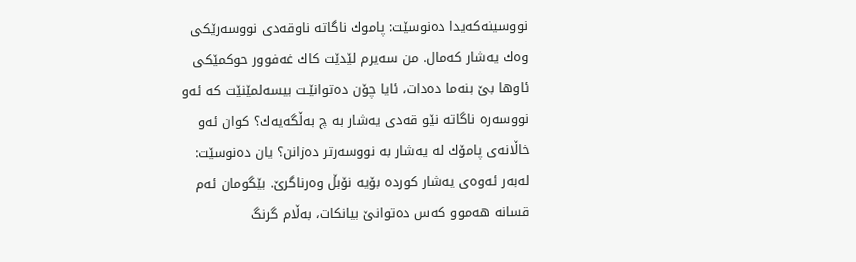نووسینه‌كه‌یدا ده‌نوسێت: پاموك ناگاته‌ ناوقه‌دی‌ نووسه‌رێكی‌ وه‌ك یه‌شار كه‌مال. من سه‌یرم لێدێت كاك غه‌فوور حوكمێكی‌ ئاوها بێ‌ بنه‌ما ده‌دات، ئایا چۆن ده‌توانێـت بیسه‌لمێنێت كه‌ ئه‌و نووسه‌ره‌ ناگاته‌ نێو قه‌دی‌ یه‌شار به‌ چ به‌ڵگه‌یه‌ك؟ كوان ئه‌و خاڵانه‌ی‌ پامۆك له‌ یه‌شار به‌ نووسه‌رتر ده‌زانن؟ یان ده‌نوسێت: له‌به‌ر ئه‌وه‌ی‌ یه‌شار كورده‌ بۆیه‌ نۆبڵ‌ وه‌رناگرێ‌. بێگومان ئه‌م قسانه‌ هه‌موو كه‌س ده‌توانێ‌ بیانكات، به‌ڵام گرنگ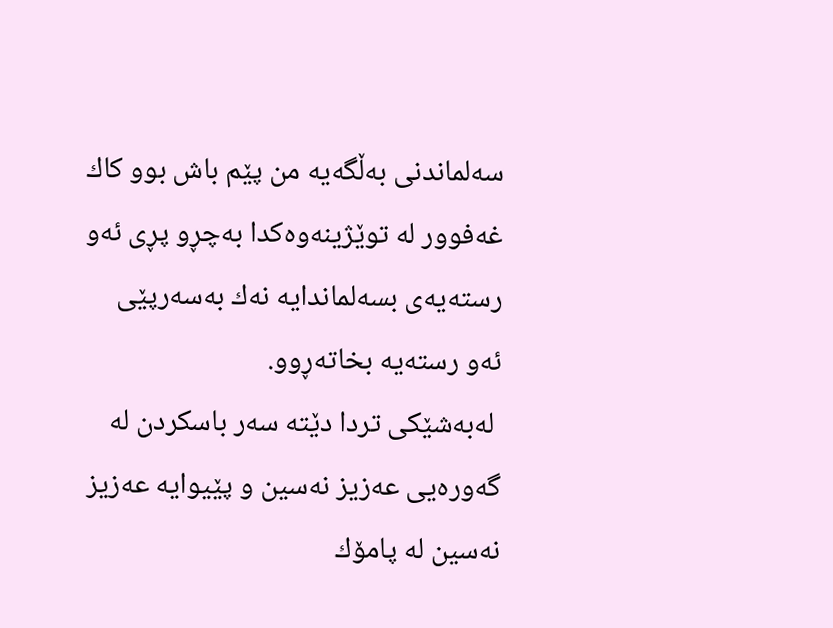سه‌لماندنی‌ به‌ڵگه‌یه‌ من پێم باش بوو كاك غه‌فوور له‌ توێژینه‌وه‌كدا به‌چڕو پڕی‌ ئه‌و رسته‌یه‌ی‌ بسه‌لماندایه‌ نه‌ك به‌سه‌رپێی‌ ئه‌و رسته‌یه‌ بخاته‌ڕوو.
 له‌به‌شێكی‌ تردا دێته‌ سه‌ر باسكردن له‌ گه‌وره‌یی‌ عه‌زیز نه‌سین و پێیوایه‌ عه‌زیز نه‌سین له‌ پامۆك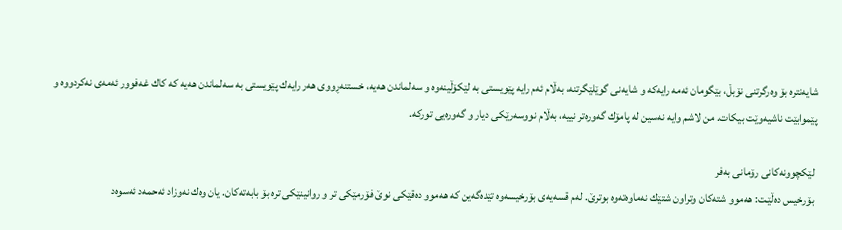شایه‌نتره‌ بۆ وه‌رگرتنی‌ نۆبڵ، بێگومان ئه‌مه‌ رایه‌كه‌ و شایه‌نی‌ گوێلێگرتنه‌، به‌ڵام ئه‌م رایه‌ پێویستی‌ به‌ لێكۆڵینه‌وه‌ و سه‌لماندن هه‌یه‌، خستنه‌ڕووی‌ هه‌ر رایه‌ك پێویستی‌ به‌ سه‌لماندن هه‌یه‌ كه‌ كاك غه‌فوور ئه‌مه‌ی‌ نه‌كردووه‌ و پێموابێت ناشیه‌وێت بیكات. من لاشم وایه‌ نه‌سین له‌ پامۆك گه‌وره‌تر نییه‌، به‌ڵام نووسه‌رێكی‌ دیار و گه‌وره‌یی‌ توركه‌.

 لێكچوونه‌كانی‌ رۆمانی‌ به‌فر
 بۆرخیس ده‌ڵێـت: هه‌موو شته‌كان وتراون شتێك نه‌ماوه‌ته‌وه‌ بوترێ‌. له‌م قسه‌یه‌ی‌ بۆرخیسه‌وه‌ تێده‌گه‌ین كه‌ هه‌موو ده‌قێكی‌ نوێ‌ فۆرمێكی‌ تر و روانینێكی‌ تره‌ بۆ بابه‌ته‌كان. یان وه‌ك نه‌وزاد ئه‌حمه‌د ئه‌سوه‌د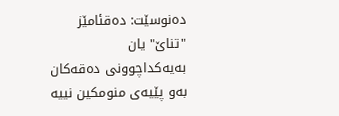ده‌نوسێت: ده‌قئامێز "تناێ" یان به‌یه‌كداچوونی‌ ده‌قه‌كان به‌و پێیه‌ی‌ منومكین نییه‌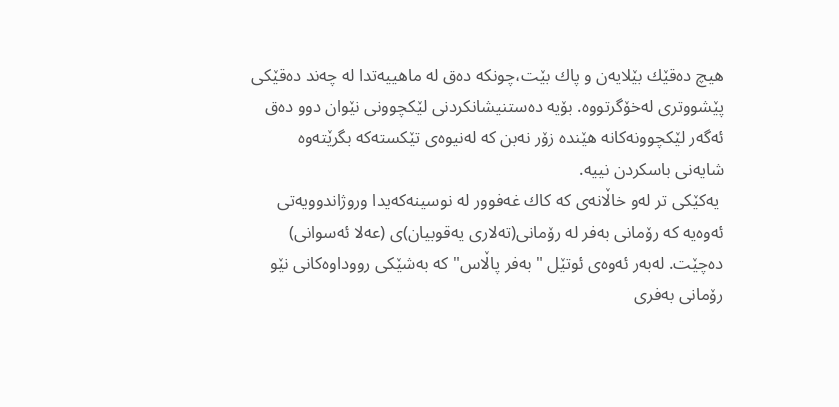هیچ ده‌قێك بێلایه‌ن و پاك بێت،چونكه‌ ده‌ق له‌ ماهییه‌تدا له‌ چه‌ند ده‌قێكی‌ پێشووتری‌ له‌خۆگرتووه‌. بۆیه‌ ده‌ستنیشانكردنی‌ لێكچوونی‌ نێوان دوو ده‌ق ئه‌گه‌ر لێكچوونه‌كانه‌ هێنده‌ زۆر نه‌بن كه‌ له‌نیوه‌ی‌ تێكسته‌كه‌ بگرێته‌وه‌ شایه‌نی‌ باسكردن نییه‌.
 یه‌كێكی‌ تر له‌و خاڵانه‌ی‌ كه‌ كاك غه‌فوور له‌ نوسینه‌كه‌یدا وروژاندوویه‌تی‌ ئه‌وه‌یه‌ كه‌ رۆمانی‌ به‌فر له‌ رۆمانی‌(ته‌لاری‌ یه‌قوبیان)ی‌ (عه‌لا ئه‌سوانی‌) ده‌چێت. له‌به‌ر ئه‌وه‌ی‌ ئوتێل "به‌فر پاڵاس" كه‌ به‌شێكی‌ رووداوه‌كانی‌ نێو رۆمانی‌ به‌فری‌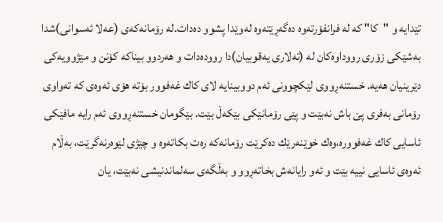تێدایه‌ و "كا" كه‌ له‌ فرانفۆرته‌وه‌ ده‌گه‌ڕێته‌وه‌ له‌وێدا پشوو ده‌دات.له‌ رۆمانه‌كه‌ی‌ (عه‌لا ئه‌سوانی‌)شدا به‌شێكی‌ زۆری‌ رووداوه‌كان له‌ (ته‌لاری‌ یه‌قوبیان)دا رووده‌دات و هه‌ردوو بیناكه‌ كۆنن و مێژوویه‌كی‌ دێرینیان هه‌یه‌. خستنه‌ڕووی‌ لێكچوونی‌ ئه‌م دووبینایه‌ لای‌ كاك غه‌فوور بۆته‌ هۆی‌ ئه‌وه‌ی‌ كه‌ ته‌واوی‌ رۆمانی‌ به‌فری‌ پێ باش نه‌بێت و پێی‌ رۆمانێكی‌ بێكه‌ڵ‌ بێت. بێگومان خستنه‌ڕووی‌ ئه‌م رایه‌ مافێكی‌ ئاسایی‌ كاك غه‌فووره‌،وه‌ك خوێنه‌رێك ده‌كرێت رۆمانه‌كه‌ ره‌ت بكاته‌وه‌ و چێژی‌ لێوه‌رنه‌گرێت، به‌ڵام ئه‌وه‌ی‌ ئاسایی‌ نییه‌ بێت و ئه‌و رایانه‌ش بخاته‌ڕوو و به‌ڵگه‌ی‌ سه‌لماندنیشی‌ نه‌بێت، یان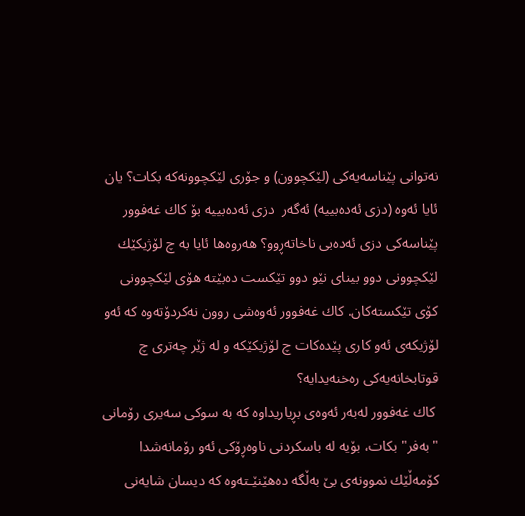نه‌توانی‌ پێناسه‌یه‌كی‌ (لێكچوون) و جۆری‌ لێكچوونه‌كه‌ بكات؟ یان ئایا ئه‌وه‌ (دزی‌ ئه‌ده‌بییه‌) ئه‌گه‌ر  دزی‌ ئه‌ده‌بییه‌ بۆ كاك غه‌فوور پێناسه‌كی‌ دزی‌ ئه‌ده‌بی‌ ناخاته‌ڕوو؟ هه‌روه‌ها ئایا به‌ چ لۆژیكێك لێكچوونی‌ دوو بینای‌ نێو دوو تێكست ده‌بێته‌ هۆی‌ لێكچوونی‌ كۆی‌ تێكسته‌كان. كاك غه‌فوور ئه‌وه‌شی‌ روون نه‌كردۆته‌وه‌ كه‌ ئه‌و لۆژیكه‌ی‌ ئه‌و كاری‌ پێده‌كات چ لۆژیكێكه‌ و له‌ ژێر چه‌تری‌ چ قوتابخانه‌یه‌كی‌ ره‌خنه‌یدایه‌؟
 كاك غه‌فوور له‌به‌ر ئه‌وه‌ی‌ بڕیاریداوه‌ كه‌ به‌ سوكی‌ سه‌یری‌ رۆمانی‌ "به‌فر" بكات، بۆیه‌ له‌ باسكردنی‌ ناوه‌ڕۆكی‌ ئه‌و رۆمانه‌شدا كۆمه‌ڵێك نموونه‌ی‌ بێ‌ به‌ڵگه‌ ده‌هێنێـته‌وه‌ كه‌ دیسان شایه‌نی‌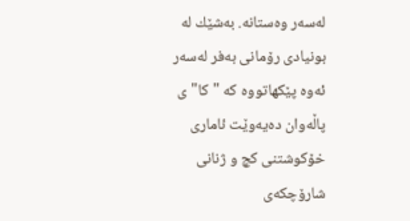له‌سه‌ر وه‌ستانه‌. به‌شێك له‌ بونیادی‌ رۆمانی‌ به‌فر له‌سه‌ر ئه‌وه‌ پێكهاتووه‌ كه‌ "كا"ی‌ پاڵه‌وان ده‌یه‌وێت ئاماری‌ خۆكوشتنی‌ كچ و ژنانی‌ شارۆچكه‌ی‌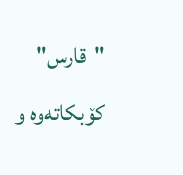"قارس" كۆبكاته‌وه‌ و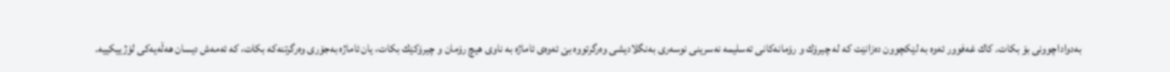به‌دواداچوونی‌ بۆ بكات. كاك غه‌فوور ئه‌وه‌ به‌ لێكچوون ده‌زانێت كه‌ له‌ چیرۆك و رۆمانه‌كانی‌ ته‌سلیمه‌ نه‌سرینی‌ نوسه‌ری‌ به‌نگلادیشی‌ وه‌رگرتووه‌ بێ‌ ئه‌وه‌ی‌ ئاماژه‌ به‌ ناوی‌ هیچ رۆمان و چیرۆكێك بكات، یان ئاماژه‌ به‌جۆری‌ وه‌رگرتنه‌كه‌ بكات، كه‌ ئه‌مه‌ش دیسان هه‌ڵه‌یه‌كی‌ لۆژییكییه‌.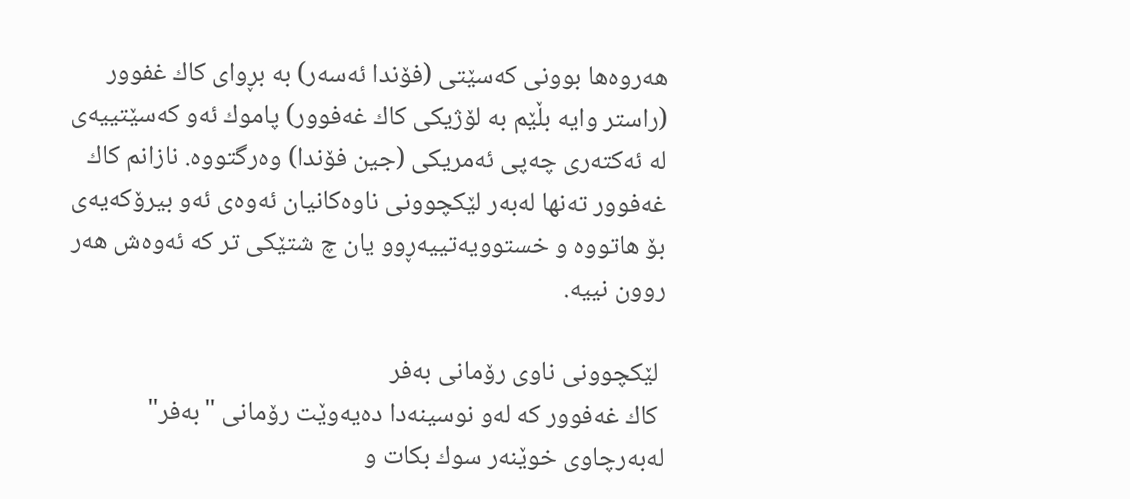هه‌روه‌ها بوونی‌ كه‌سێتی‌ (فۆندا ئه‌سه‌ر) به‌ بڕوای‌ كاك غفوور (راستر وایه‌ بڵێم به‌ لۆژیكی‌ كاك غه‌فوور) پاموك ئه‌و كه‌سێتییه‌ی‌ له‌ ئه‌كته‌ری‌ چه‌پی‌ ئه‌مریكی‌ (جین فۆندا) وه‌رگتووه‌. نازانم كاك غه‌فوور ته‌نها له‌به‌ر لێكچوونی‌ ناوه‌كانیان ئه‌وه‌ی‌ ئه‌و بیرۆكه‌یه‌ی‌ بۆ هاتووه‌ و خستوویه‌تییه‌ڕوو یان چ شتێكی‌ تر كه‌ ئه‌وه‌ش هه‌ر روون نییه‌.

 لێكچوونی‌ ناوی‌ رۆمانی‌ به‌فر
 كاك غه‌فوور كه‌ له‌و نوسینه‌دا ده‌یه‌وێت رۆمانی‌ "به‌فر" له‌به‌رچاوی‌ خوێنه‌ر سوك بكات و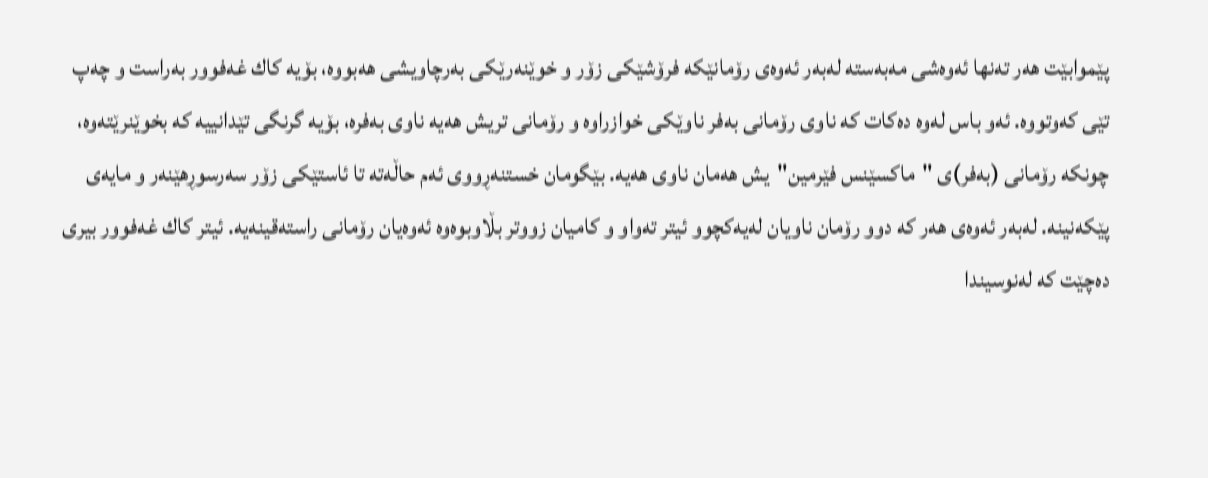پێموابێت هه‌ر ته‌نها ئه‌وه‌شی‌ مه‌به‌سته‌ له‌به‌ر ئه‌وه‌ی‌ رۆمانێكه‌ فرۆشێكی‌ زۆر و خوێنه‌رێكی‌ به‌رچاویشی‌ هه‌بووه‌، بۆیه‌ كاك غه‌فوور به‌راست و چه‌پ تێی‌ كه‌وتووه‌. ئه‌و باس له‌وه‌ ده‌كات كه‌ ناوی‌ رۆمانی‌ به‌فر ناوێكی‌ خوازراوه‌ و رۆمانی‌ تریش هه‌یه‌ ناوی‌ به‌فره‌، بۆیه‌ گرنگی‌ تێدانییه‌ كه‌ بخوێنرێته‌وه‌، چونكه‌ رۆمانی‌ (به‌فر)ی‌ "ماكسێنس فێرمین"یش هه‌مان ناوی‌ هه‌یه‌. بێگومان خستنه‌ڕووی‌ ئه‌م حاڵه‌ته‌ تا ئاستێكی‌ زۆر سه‌رسوڕهێنه‌ر و مایه‌ی‌ پێكه‌نینه‌. له‌به‌ر ئه‌وه‌ی‌ هه‌ر كه‌ دوو رۆمان ناویان له‌یه‌كچوو ئیتر ته‌واو و كامیان زووتر بڵاوبوه‌وه‌ ئه‌وه‌یان رۆمانی‌ راسته‌قینه‌یه‌. ئیتر كاك غه‌فوور بیری‌ ده‌چێت كه‌ له‌نوسیندا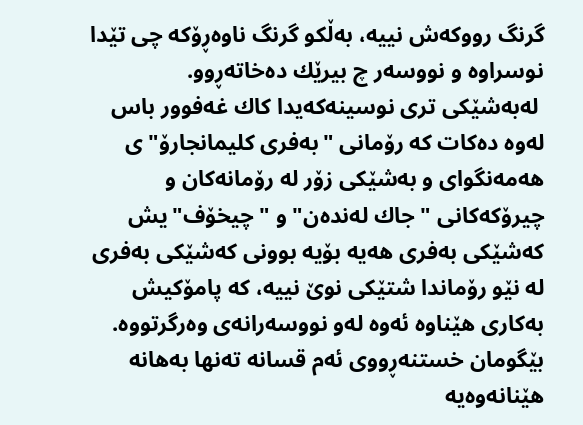گرنگ رووكه‌ش نییه‌، به‌ڵكو گرنگ ناوه‌ڕۆكه‌ چی‌ تێدا نوسراوه‌ و نووسه‌ر چ بیرێك ده‌خاته‌ڕوو.
 له‌به‌شێكی‌ تری‌ نوسینه‌كه‌یدا كاك غه‌فوور باس له‌وه‌ ده‌كات كه‌ رۆمانی‌ "به‌فری‌ كلیمانجارۆ"ی‌ هه‌مه‌نگوای و به‌شێكی‌ زۆر له‌ رۆمانه‌كان و چیرۆكه‌كانی‌ "جاك له‌نده‌ن" و "چیخۆف"یش كه‌شێكی‌ به‌فری‌ هه‌یه‌ بۆیه‌ بوونی‌ كه‌شێكی‌ به‌فری‌ له‌ نێو رۆماندا شتێكی‌ نوێ‌ نییه‌، كه‌ پامۆكیش به‌كاری‌ هێناوه‌ ئه‌وه‌ له‌و نووسه‌رانه‌ی‌ وه‌رگرتووه‌. بێگومان خستنه‌ڕووی‌ ئه‌م قسانه‌ ته‌نها به‌هانه‌ هێنانه‌وه‌یه‌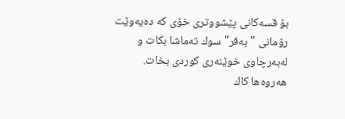بۆ قسه‌كانی‌ پێشووتری‌ خۆی‌ كه‌ ده‌یه‌وێت رۆمانی‌ "به‌فر" سوك ته‌ماشا بكات و له‌به‌رچاوی‌ خوێنه‌ری‌ كوردی‌ بخات. هه‌روه‌ها كاك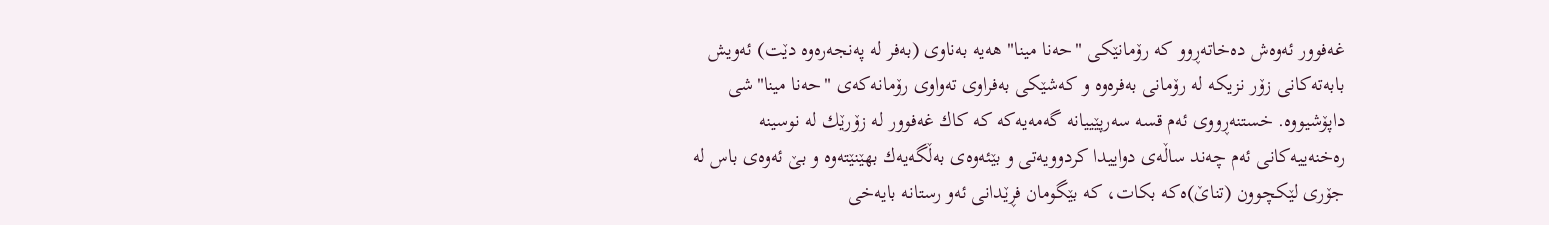غه‌فوور ئه‌وه‌ش ده‌خاته‌ڕوو كه‌ رۆمانێكی‌ "حه‌نا مینا" هه‌یه‌ به‌ناوی‌ (به‌فر له‌ په‌نجه‌ره‌وه‌ دێت) ئه‌ویش بابه‌ته‌كانی‌ زۆر نزیكه‌ له‌ رۆمانی‌ به‌فره‌وه‌ و كه‌شێكی‌ به‌فراوی‌ ته‌واوی‌ رۆمانه‌كه‌ی‌ "حه‌نا مینا"شی‌ داپۆشیووه‌. خستنه‌ڕووی‌ ئه‌م قسه‌ سه‌رپێییانه‌ گه‌مه‌یه‌كه‌ كه‌ كاك غه‌فوور له‌ زۆرێك له‌ نوسینه‌ ره‌خنه‌ییه‌كانی‌ ئه‌م چه‌ند ساڵه‌ی‌ دواییدا كردوویه‌تی‌ و بێئه‌وه‌ی‌ به‌ڵگه‌یه‌ك بهێنێته‌وه‌ و بێ‌ ئه‌وه‌ی‌ باس له‌ جۆری‌ لێكچوون (تناێ)ه‌كه‌ بكات، كه‌ بێگومان فڕێدانی‌ ئه‌و رستانه‌ بایه‌خی‌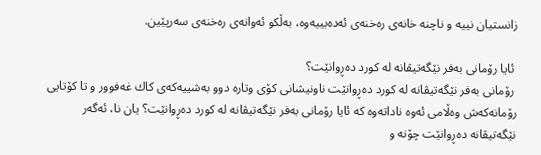زانستیان نییه‌ و ناچنه‌ خانه‌ی‌ ره‌خنه‌ی‌ ئه‌ده‌بییه‌وه‌، به‌ڵكو ئه‌وانه‌ی‌ ره‌خنه‌ی‌ سه‌رپێین.

 ئایا رۆمانی‌ به‌فر نێگه‌تیڤانه‌ له‌ كورد ده‌ڕوانێت؟
 رۆمانی‌ به‌فر نێگه‌تیڤانه‌ له‌ كورد ده‌ڕوانێت ناونیشانی‌ كۆی‌ وتاره‌ دوو به‌شییه‌كه‌ی‌ كاك غه‌فوور و تا كۆتایی‌ رۆمانه‌كه‌ش وه‌ڵامی‌ ئه‌وه‌ ناداته‌وه‌ كه‌ ئایا رۆمانی‌ به‌فر نێگه‌تیڤانه‌ له‌ كورد ده‌ڕوانێت؟ یان نا، ئه‌گه‌ر نێگه‌تیڤانه‌ ده‌ڕوانێت چۆنه‌ و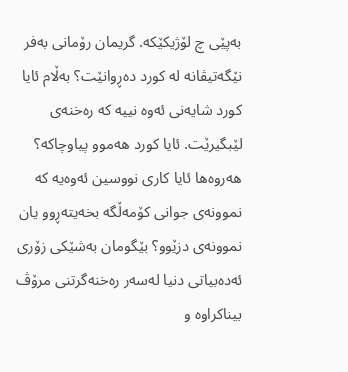به‌پێی‌ چ لۆژیكێكه‌. گریمان رۆمانی‌ به‌فر نێگه‌تیڤانه‌ له‌ كورد ده‌ڕوانێت؟ به‌ڵام ئایا كورد شایه‌نی‌ ئه‌وه‌ نییه‌ كه‌ ره‌خنه‌ی‌ لێبگیرێت. ئایا كورد هه‌موو پیاوچاكه‌؟ هه‌روه‌ها ئایا كاری‌ نووسین ئه‌وه‌یه‌ كه‌ نموونه‌ی‌ جوانی‌ كۆمه‌ڵگه‌ بخه‌یته‌ڕوو یان نموونه‌ی‌ دزێوو؟ بێگومان به‌شێكی‌ زۆری‌ ئه‌ده‌بیاتی‌ دنیا له‌سه‌ر ره‌خنه‌گرتنی‌ مرۆڤ بیناكراوه‌ و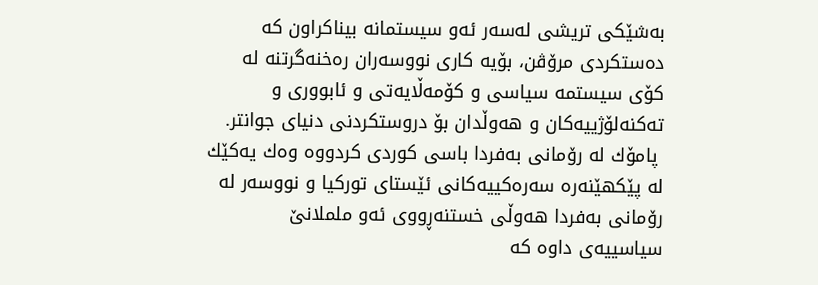به‌شێكی‌ تریشی‌ له‌سه‌ر ئه‌و سیستمانه‌ بیناكراون كه‌ ده‌ستكردی‌ مرۆڤن، بۆیه‌ كاری‌ نووسه‌ران ره‌خنه‌گرتنه‌ له‌ كۆی‌ سیستمه‌ سیاسی‌ و كۆمه‌ڵایه‌تی‌ و ئابووری‌ و ته‌كنه‌لۆژییه‌كان و هه‌وڵدان بۆ دروستكردنی‌ دنیای‌ جوانتر.
 پامۆك له‌ رۆمانی‌ به‌فردا باسی‌ كوردی‌ كردووه‌ وه‌ك یه‌كێك له‌ پێكهێنه‌ره‌ سه‌ره‌كییه‌كانی‌ ئێستای‌ توركیا و نووسه‌ر له‌ رۆمانی‌ به‌فردا هه‌وڵی‌ خستنه‌ڕووی‌ ئه‌و ململانێ سیاسییه‌ی‌ داوه‌ كه‌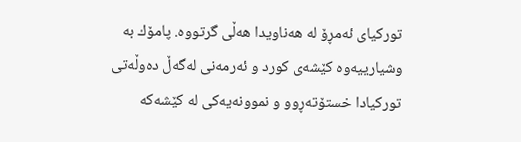توركیای‌ ئه‌مڕۆ له‌ هه‌ناویدا هه‌ڵی‌ گرتووه‌. پامۆك به‌ وشیارییه‌وه‌ كێشه‌ی‌ كورد و ئه‌رمه‌نی‌ له‌گه‌ڵ‌ ده‌وڵه‌تی‌ توركیادا خستۆته‌ڕوو و نموونه‌یه‌كی‌ له‌ كێشه‌كه‌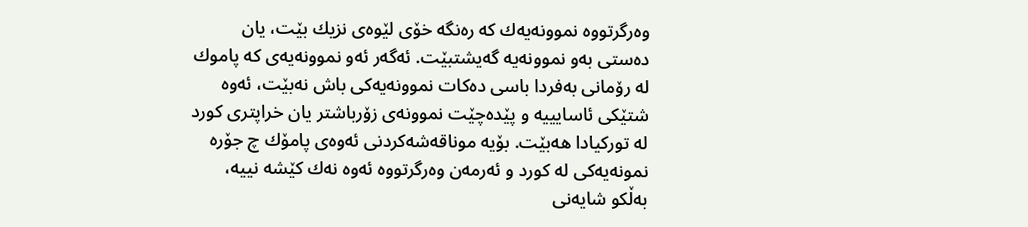وه‌رگرتووه‌ نموونه‌یه‌ك كه‌ ره‌نگه‌ خۆی‌ لێوه‌ی‌ نزیك بێت، یان ده‌ستی‌ به‌و نموونه‌یه‌ گه‌یشتبێت. ئه‌گه‌ر ئه‌و نموونه‌یه‌ی‌ كه‌ پاموك له‌ رۆمانی‌ به‌فردا باسی‌ ده‌كات نموونه‌یه‌كی‌ باش نه‌بێت، ئه‌وه‌ شتێكی‌ ئاسایییه‌ و پێده‌چێت نموونه‌ی‌ زۆرباشتر یان خراپتری‌ كورد له‌ توركیادا هه‌بێت. بۆیه‌ موناقه‌شه‌كردنی‌ ئه‌وه‌ی‌ پامۆك چ جۆره‌ نمونه‌یه‌كی‌ له‌ كورد و ئه‌رمه‌ن وه‌رگرتووه‌ ئه‌وه‌ نه‌ك كێشه‌ نییه‌، به‌ڵكو شایه‌نی‌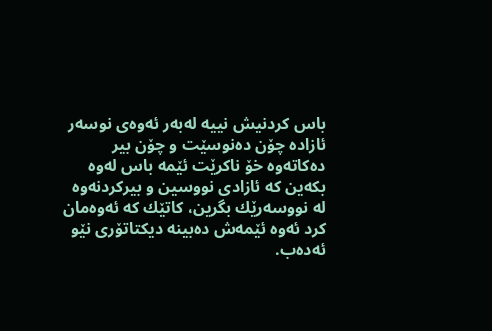باس كردنیش نییه‌ له‌به‌ر ئه‌وه‌ی‌ نوسه‌ر ئازاده‌ چۆن ده‌نوسێت و چۆن بیر ده‌كاته‌وه‌ خۆ ناكرێت ئێمه‌ باس له‌وه‌ بكه‌ین كه‌ ئازادی‌ نووسین و بیركردنه‌وه‌ له‌ نووسه‌رێك بگرین، كاتێك كه‌ ئه‌وه‌مان كرد ئه‌وه‌ ئێمه‌ش ده‌بینه‌ دیكتاتۆری‌ نێو ئه‌ده‌ب.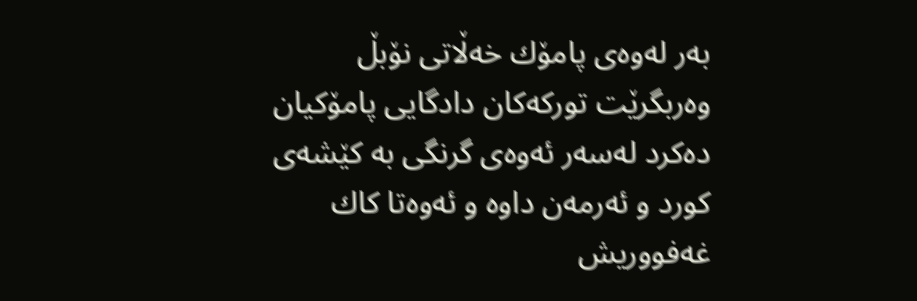به‌ر له‌وه‌ی‌ پامۆك خه‌ڵاتی‌ نۆبڵ وه‌ربگرێت توركه‌كان دادگایی‌ پامۆكیان ده‌كرد له‌سه‌ر ئه‌وه‌ی‌ گرنگی‌ به‌ كێشه‌ی‌ كورد و ئه‌رمه‌ن داوه‌ و ئه‌وه‌تا كاك غه‌فووریش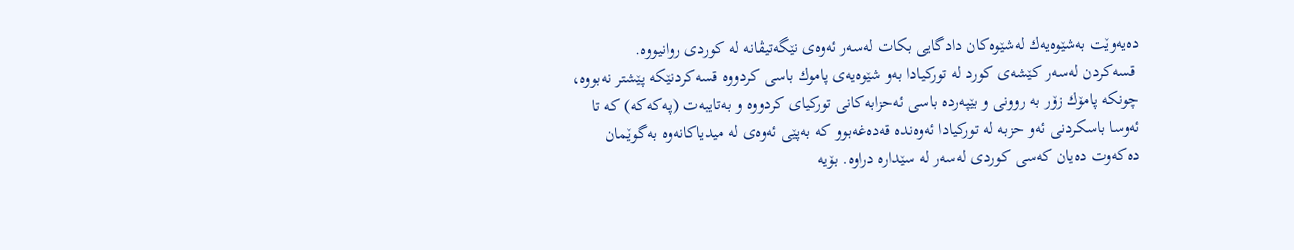ده‌یه‌وێت به‌شێوه‌یه‌ك له‌شێوه‌كان دادگایی‌ بكات له‌سه‌ر ئه‌وه‌ی‌ نێگه‌تیڤانه‌ له‌ كوردی‌ روانیووه‌.
 قسه‌كردن له‌سه‌ر كێشه‌ی‌ كورد له‌ توركیادا به‌و شێوه‌یه‌ی‌ پاموك باسی‌ كردووه‌ قسه‌كردنێكه‌ پێشتر نه‌بووه‌، چونكه‌ پامۆك زۆر به‌ روونی‌ و بێپه‌رده‌ باسی‌ ئه‌حزابه‌كانی‌ توركیای‌ كردووه‌ و به‌تایبه‌ت (په‌كه‌كه‌) كه‌ تا ئه‌وسا باسكردنی‌ ئه‌و حزبه‌ له‌ توركیادا ئه‌وه‌نده‌ قه‌ده‌غه‌بوو كه‌ به‌پێی‌ ئه‌وه‌ی‌ له‌ میدیاكانه‌وه‌ به‌گوێمان ده‌كه‌وت ده‌یان كه‌سی‌ كوردی‌ له‌سه‌ر له‌ سێداره‌ دراوه‌. بۆیه‌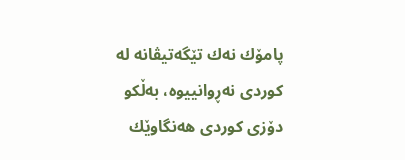پامۆك نه‌ك تێگه‌تیڤانه‌ له‌ كوردی‌ نه‌ڕوانییوه‌، به‌ڵكو دۆزی‌ كوردی‌ هه‌نگاوێك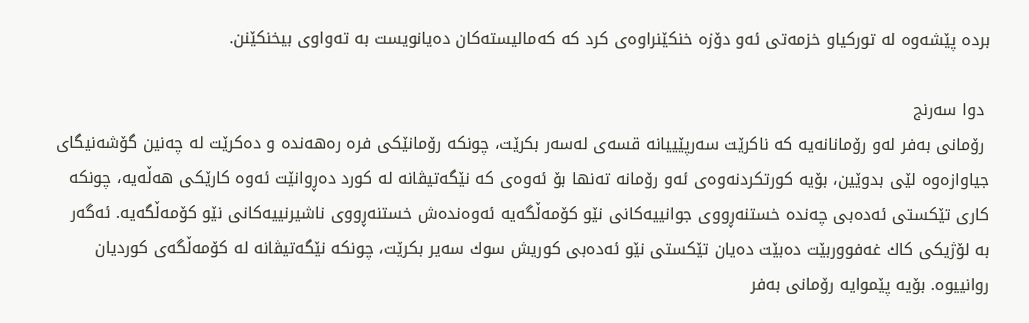برده‌ پێشه‌وه‌ له‌ توركیاو خزمه‌تی‌ ئه‌و دۆزه‌ خنكێنراوه‌ی‌ كرد كه‌ كه‌مالیسته‌كان ده‌یانویست به‌ ته‌واوی‌ بیخنكێنن.

 دوا سه‌رنج
 رۆمانی‌ به‌فر له‌و رۆمانانه‌یه‌ كه‌ ناكرێت سه‌رپێییانه‌ قسه‌ی‌ له‌سه‌ر بكرێت، چونكه‌ رۆمانێكی‌ فره‌ ره‌هه‌نده‌ و ده‌كرێت له‌ چه‌نین گۆشه‌نیگای‌ جیاوازه‌وه‌ لێی‌ بدوێین، بۆیه‌ كورتكردنه‌وه‌ی‌ ئه‌و رۆمانه‌ ته‌نها بۆ ئه‌وه‌ی‌ كه‌ نێگه‌تیڤانه‌ له‌ كورد ده‌ڕوانێت ئه‌وه‌ كارێكی‌ هه‌ڵه‌یه‌، چونكه‌ كاری‌ تێكستی‌ ئه‌ده‌بی‌ چه‌نده‌ خستنه‌ڕووی‌ جوانییه‌كانی‌ نێو كۆمه‌ڵگه‌یه‌ ئه‌وه‌نده‌ش خستنه‌ڕووی‌ ناشیرنییه‌كانی‌ نێو كۆمه‌ڵگه‌یه‌. ئه‌گه‌ر به‌ لۆژیكی‌ كاك غه‌فووربێت ده‌بێت ده‌یان تێكستی‌ نێو ئه‌ده‌بی‌ كوریش سوك سه‌یر بكرێت، چونكه‌ نێگه‌تیڤانه‌ له‌ كۆمه‌ڵگه‌ی‌ كوردیان روانییوه‌. بۆیه‌ پێموایه‌ رۆمانی‌ به‌فر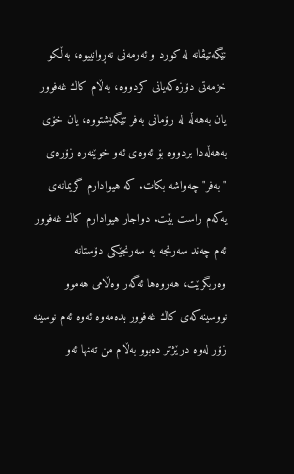نێگه‌تیڤانه‌ له‌ كورد و ئه‌رمه‌نی‌ نه‌ڕوانییوه‌، به‌ڵكو خزمه‌تی‌ دۆزه‌كه‌یانی‌ كردووه‌، به‌ڵام كاك غه‌فوور یان به‌هه‌ڵه‌ له‌ رۆمانی‌ به‌فر تێگه‌یشتووه‌، یان خۆی‌ به‌هه‌ڵه‌دا بردووه‌ بۆ ئه‌وه‌ی‌ ئه‌و خوێنه‌ره‌ زۆره‌ی‌ "به‌فر" چه‌واشه‌ بكات. كه‌ هیوادارم گریمانه‌ی‌ یه‌كه‌م راست بێت. دواجار هیوادارم كاك غه‌فوور ئه‌م چه‌ند سه‌رنجه‌ به‌ سه‌رنجێكی‌ دۆستانه‌ وه‌ربگرێت، هه‌روه‌ها ئه‌گه‌ر وه‌ڵامی‌ هه‌موو نووسینه‌كه‌ی‌ كاك غه‌فوور بده‌مه‌وه‌ ئه‌وه‌ ئه‌م نوسینه‌ زۆر له‌وه‌ درێژتر ده‌بوو به‌ڵام من ته‌نها ئه‌و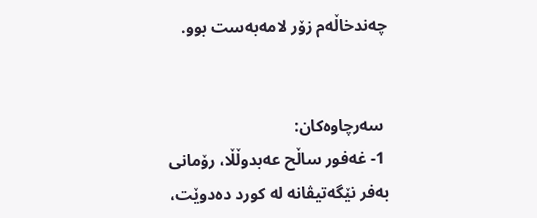چه‌ندخاڵه‌م زۆر لامه‌به‌ست بوو.


 سه‌رچاوه‌كان:
 1- غه‌فور ساڵح عه‌بدوڵڵا، رۆمانی‌ به‌فر نێگه‌تیڤانه‌ له‌ كورد ده‌دوێت،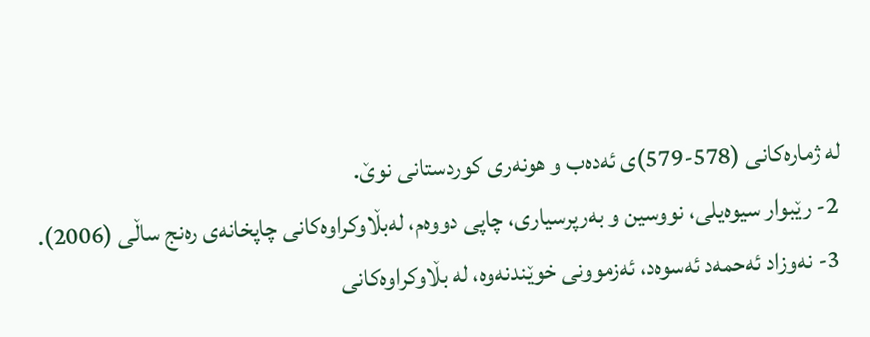له‌ ژماره‌كانی‌ (578-579)ی‌ ئه‌ده‌ب و هونه‌ری‌ كوردستانی‌ نوێ.
 2- رێبوار سیوه‌یلی‌، نووسین و به‌رپرسیاری‌، چاپی‌ دووه‌م، له‌بڵاوكراوه‌كانی‌ چاپخانه‌ی‌ ره‌نج ساڵی‌ (2006).
 3- نه‌وزاد ئه‌حمه‌د ئه‌سوه‌د، ئه‌زموونی‌ خوێندنه‌وه‌، له‌ بڵاوكراوه‌كانی‌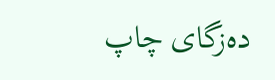ده‌زگای‌ چاپ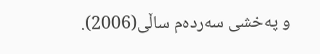و په‌خشی‌ سه‌رده‌م ساڵی‌(2006).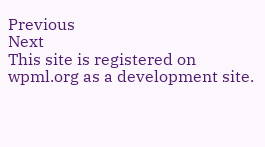Previous
Next
This site is registered on wpml.org as a development site.